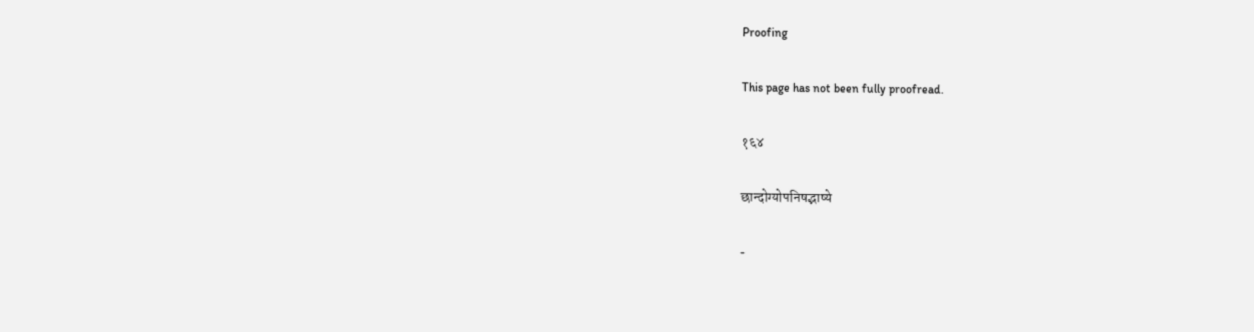Proofing

This page has not been fully proofread.

१६४

छान्दोग्योपनिषद्भाष्ये

-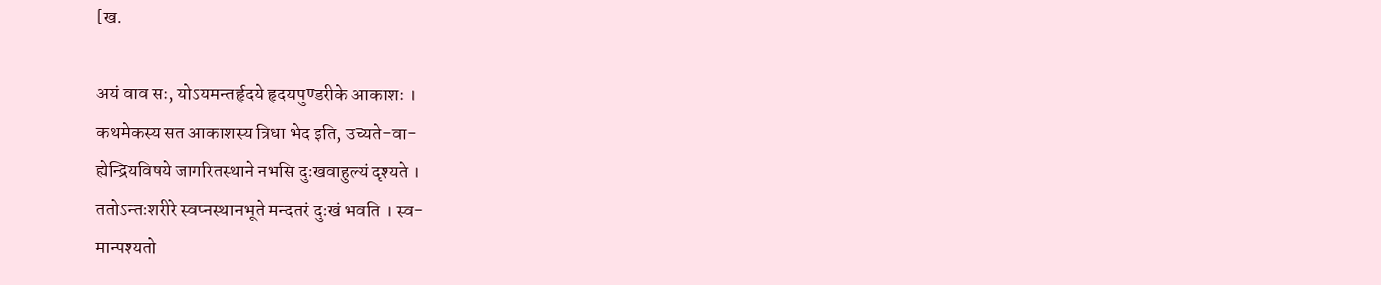[ख.

अयं वाव सः, योऽयमन्तर्हृदये हृदयपुण्डरीके आकाशः ।
कथमेकस्य सत आकाशस्य त्रिधा भेद इति, उच्यते-वा-
ह्येन्द्रियविषये जागरितस्थाने नभसि दुःखवाहुल्यं दृश्यते ।
ततोऽन्तःशरीरे स्वप्नस्थानभूते मन्दतरं दुःखं भवति । स्व-
मान्पश्यतो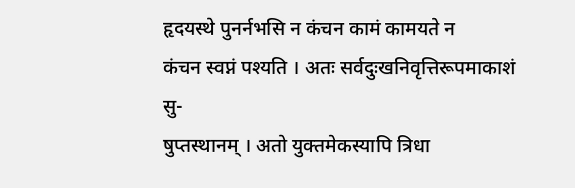हृदयस्थे पुनर्नभसि न कंचन कामं कामयते न
कंचन स्वप्नं पश्यति । अतः सर्वदुःखनिवृत्तिरूपमाकाशं सु-
षुप्तस्थानम् । अतो युक्तमेकस्यापि त्रिधा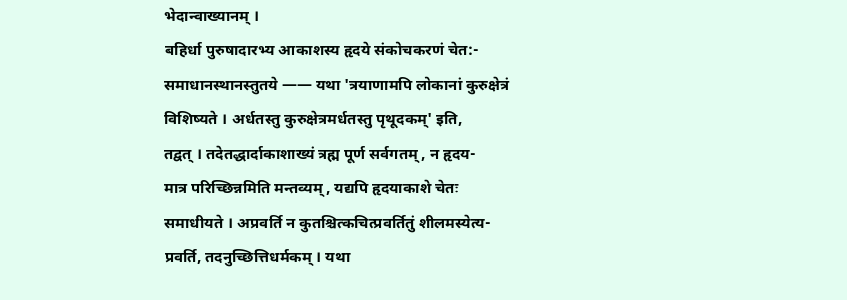भेदान्वाख्यानम् ।
बहिर्धा पुरुषादारभ्य आकाशस्य हृदये संकोचकरणं चेत:-
समाधानस्थानस्तुतये —— यथा 'त्रयाणामपि लोकानां कुरुक्षेत्रं
विशिष्यते । अर्धतस्तु कुरुक्षेत्रमर्धतस्तु पृथूदकम्' इति,
तद्वत् । तदेतद्धार्दाकाशाख्यं त्रह्म पूर्ण सर्वगतम्, न हृदय-
मात्र परिच्छिन्नमिति मन्तव्यम्, यद्यपि हृदयाकाशे चेतः
समाधीयते । अप्रवर्ति न कुतश्चित्कचित्प्रवर्तितुं शीलमस्येत्य-
प्रवर्ति, तदनुच्छित्तिधर्मकम् । यथा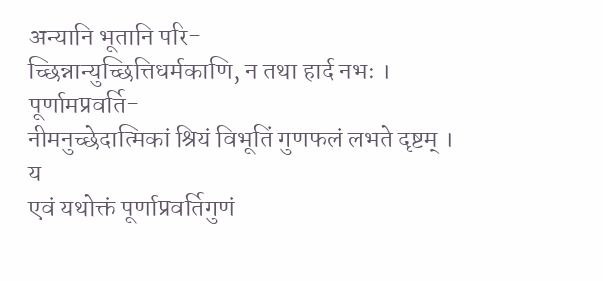अन्यानि भूतानि परि-
च्छिन्नान्युच्छित्तिधर्मकाणि, न तथा हार्द नभः । पूर्णामप्रवर्ति-
नीमनुच्छेदात्मिकां श्रियं विभूतिं गुणफलं लभते दृष्टम् । य
एवं यथोक्तं पूर्णाप्रवर्तिगुणं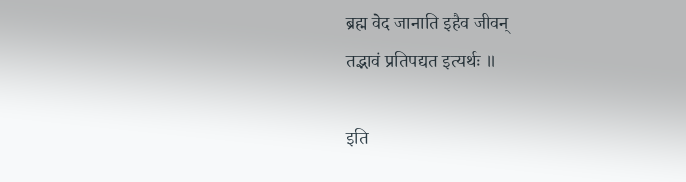ब्रह्म वेद जानाति इहैव जीवन्
तद्भावं प्रतिपद्यत इत्यर्थः ॥

इति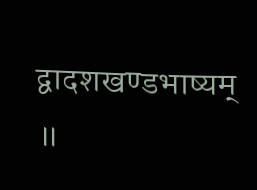द्वादशखण्डभाष्यम् ॥